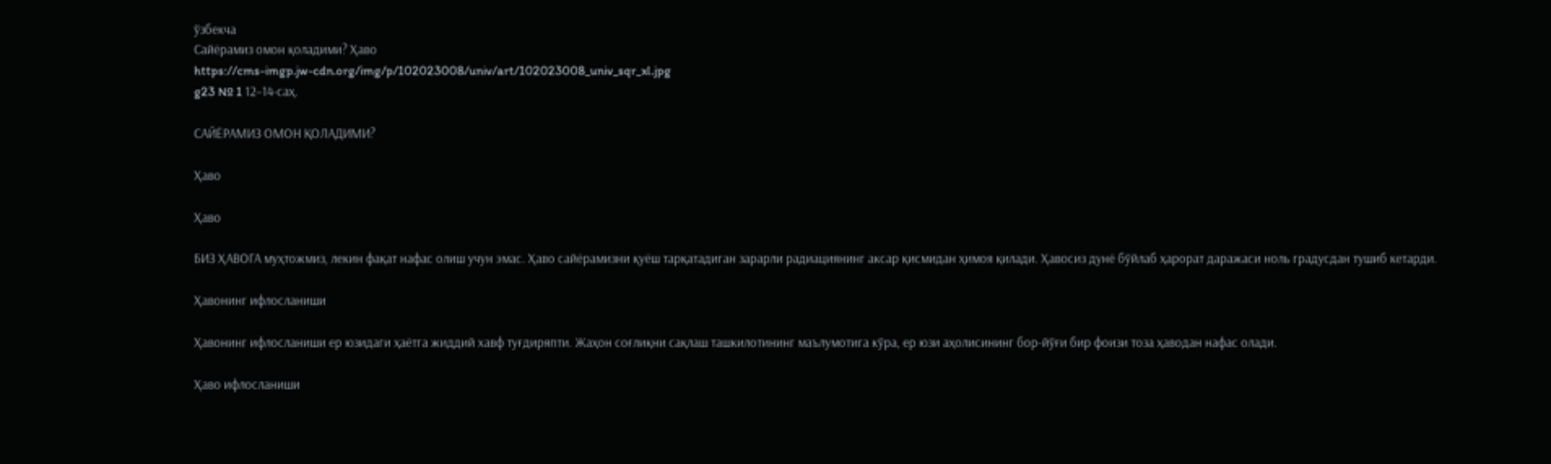ўзбекча
Сайёрамиз омон қоладими? Ҳаво
https://cms-imgp.jw-cdn.org/img/p/102023008/univ/art/102023008_univ_sqr_xl.jpg
g23 № 1 12–14-саҳ.

САЙЁРАМИЗ ОМОН ҚОЛАДИМИ?

Ҳаво

Ҳаво

БИЗ ҲАВОГА муҳтожмиз, лекин фақат нафас олиш учун эмас. Ҳаво сайёрамизни қуёш тарқатадиган зарарли радиациянинг аксар қисмидан ҳимоя қилади. Ҳавосиз дунё бўйлаб ҳарорат даражаси ноль градусдан тушиб кетарди.

Ҳавонинг ифлосланиши

Ҳавонинг ифлосланиши ер юзидаги ҳаётга жиддий хавф туғдиряпти. Жаҳон соғлиқни сақлаш ташкилотининг маълумотига кўра, ер юзи аҳолисининг бор-йўғи бир фоизи тоза ҳаводан нафас олади.

Ҳаво ифлосланиши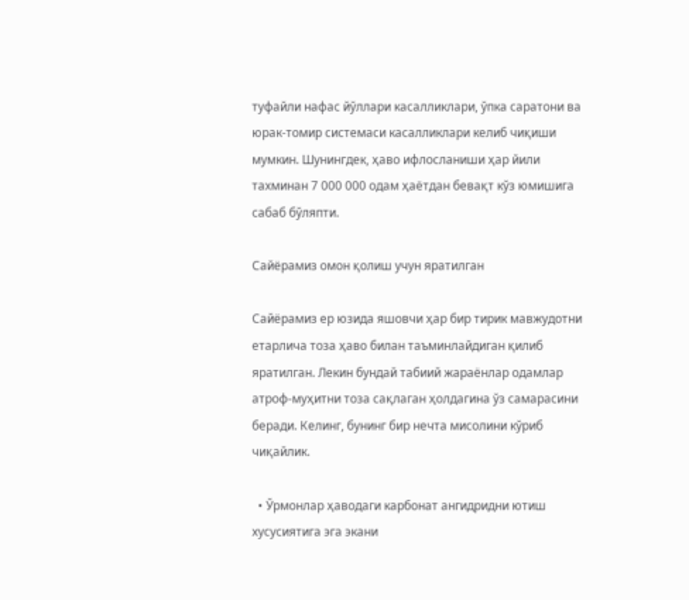туфайли нафас йўллари касалликлари, ўпка саратони ва юрак-томир системаси касалликлари келиб чиқиши мумкин. Шунингдек, ҳаво ифлосланиши ҳар йили тахминан 7 000 000 одам ҳаётдан бевақт кўз юмишига сабаб бўляпти.

Сайёрамиз омон қолиш учун яратилган

Сайёрамиз ер юзида яшовчи ҳар бир тирик мавжудотни етарлича тоза ҳаво билан таъминлайдиган қилиб яратилган. Лекин бундай табиий жараёнлар одамлар атроф-муҳитни тоза сақлаган ҳолдагина ўз самарасини беради. Келинг, бунинг бир нечта мисолини кўриб чиқайлик.

  • Ўрмонлар ҳаводаги карбонат ангидридни ютиш хусусиятига эга экани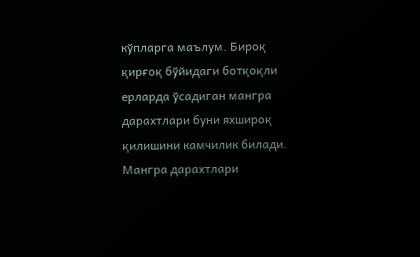кўпларга маълум. Бироқ қирғоқ бўйидаги ботқоқли ерларда ўсадиган мангра дарахтлари буни яхшироқ қилишини камчилик билади. Мангра дарахтлари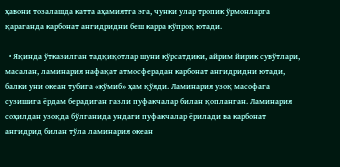ҳавони тозалашда катта аҳамиятга эга, чунки улар тропик ўрмонларга қараганда карбонат ангидридни беш карра кўпроқ ютади.

  • Яқинда ўтказилган тадқиқотлар шуни кўрсатдики, айрим йирик сувўтлари, масалан, ламинария нафақат атмосферадан карбонат ангидридни ютади, балки уни океан тубига «кўмиб» ҳам қўяди. Ламинария узоқ масофага сузишига ёрдам берадиган газли пуфакчалар билан қопланган. Ламинария соҳилдан узоқда бўлганида ундаги пуфакчалар ёрилади ва карбонат ангидрид билан тўла ламинария океан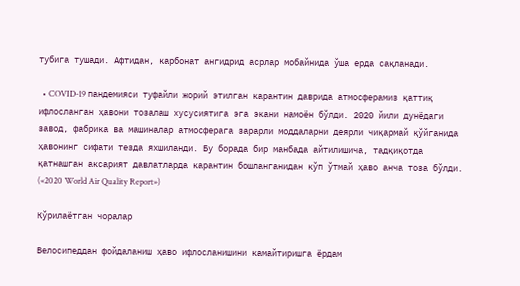тубига тушади. Афтидан, карбонат ангидрид асрлар мобайнида ўша ерда сақланади.

  • COVID-19 пандемияси туфайли жорий этилган карантин даврида атмосферамиз қаттиқ ифлосланган ҳавони тозалаш хусусиятига эга экани намоён бўлди. 2020 йили дунёдаги завод, фабрика ва машиналар атмосферага зарарли моддаларни деярли чиқармай қўйганида ҳавонинг сифати тезда яхшиланди. Бу борада бир манбада айтилишича, тадқиқотда қатнашган аксарият давлатларда карантин бошланганидан кўп ўтмай ҳаво анча тоза бўлди. («2020 World Air Quality Report»)

Кўрилаётган чоралар

Велосипеддан фойдаланиш ҳаво ифлосланишини камайтиришга ёрдам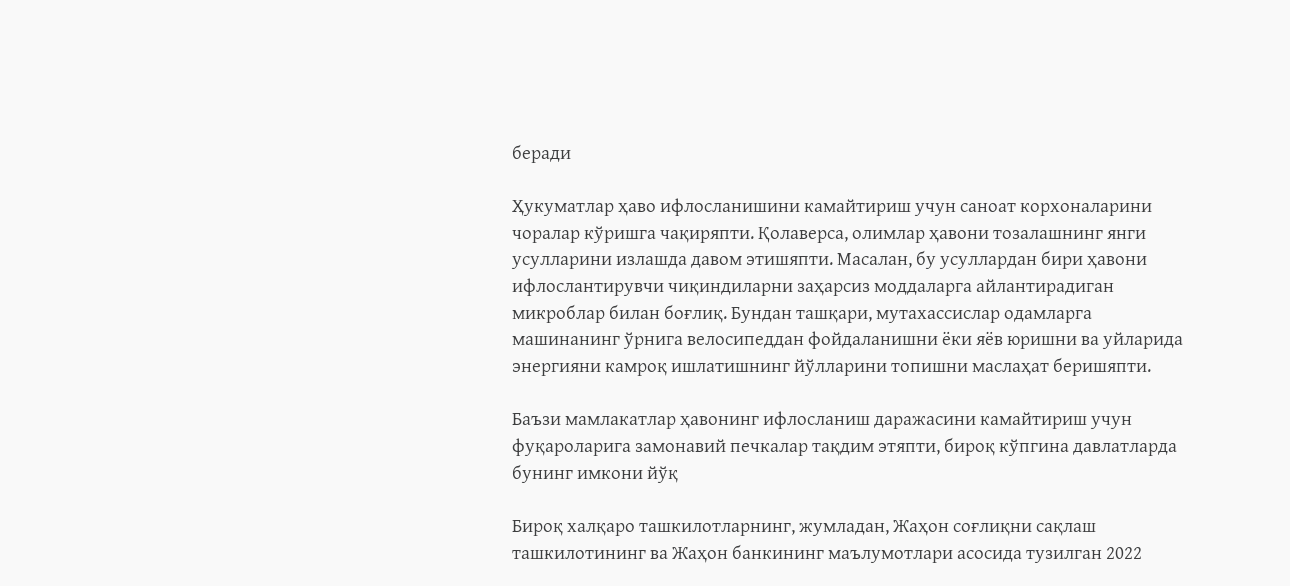беради

Ҳукуматлар ҳаво ифлосланишини камайтириш учун саноат корхоналарини чоралар кўришга чақиряпти. Қолаверса, олимлар ҳавони тозалашнинг янги усулларини излашда давом этишяпти. Масалан, бу усуллардан бири ҳавони ифлослантирувчи чиқиндиларни заҳарсиз моддаларга айлантирадиган микроблар билан боғлиқ. Бундан ташқари, мутахассислар одамларга машинанинг ўрнига велосипеддан фойдаланишни ёки яёв юришни ва уйларида энергияни камроқ ишлатишнинг йўлларини топишни маслаҳат беришяпти.

Баъзи мамлакатлар ҳавонинг ифлосланиш даражасини камайтириш учун фуқароларига замонавий печкалар тақдим этяпти, бироқ кўпгина давлатларда бунинг имкони йўқ

Бироқ халқаро ташкилотларнинг, жумладан, Жаҳон соғлиқни сақлаш ташкилотининг ва Жаҳон банкининг маълумотлари асосида тузилган 2022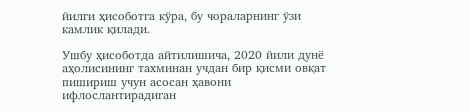йилги ҳисоботга кўра, бу чораларнинг ўзи камлик қилади.

Ушбу ҳисоботда айтилишича, 2020 йили дунё аҳолисининг тахминан учдан бир қисми овқат пишириш учун асосан ҳавони ифлослантирадиган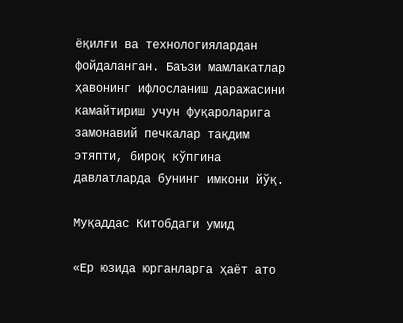ёқилғи ва технологиялардан фойдаланган. Баъзи мамлакатлар ҳавонинг ифлосланиш даражасини камайтириш учун фуқароларига замонавий печкалар тақдим этяпти, бироқ кўпгина давлатларда бунинг имкони йўқ.

Муқаддас Китобдаги умид

«Ер юзида юрганларга ҳаёт ато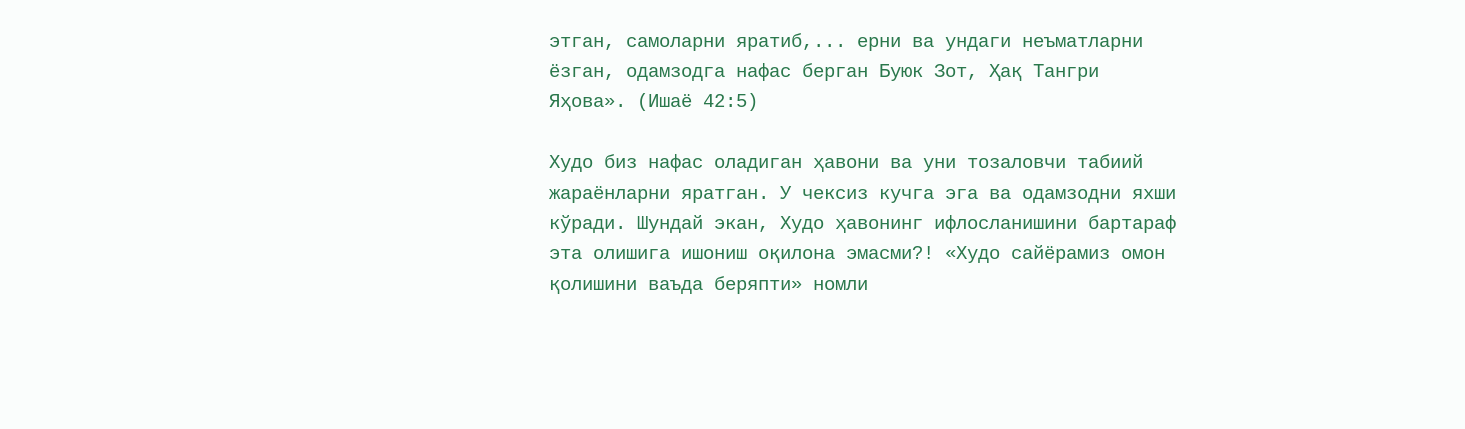этган, самоларни яратиб,... ерни ва ундаги неъматларни ёзган, одамзодга нафас берган Буюк Зот, Ҳақ Тангри Яҳова». (Ишаё 42:5)

Худо биз нафас оладиган ҳавони ва уни тозаловчи табиий жараёнларни яратган. У чексиз кучга эга ва одамзодни яхши кўради. Шундай экан, Худо ҳавонинг ифлосланишини бартараф эта олишига ишониш оқилона эмасми?! «Худо сайёрамиз омон қолишини ваъда беряпти» номли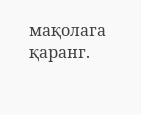мақолага қаранг.